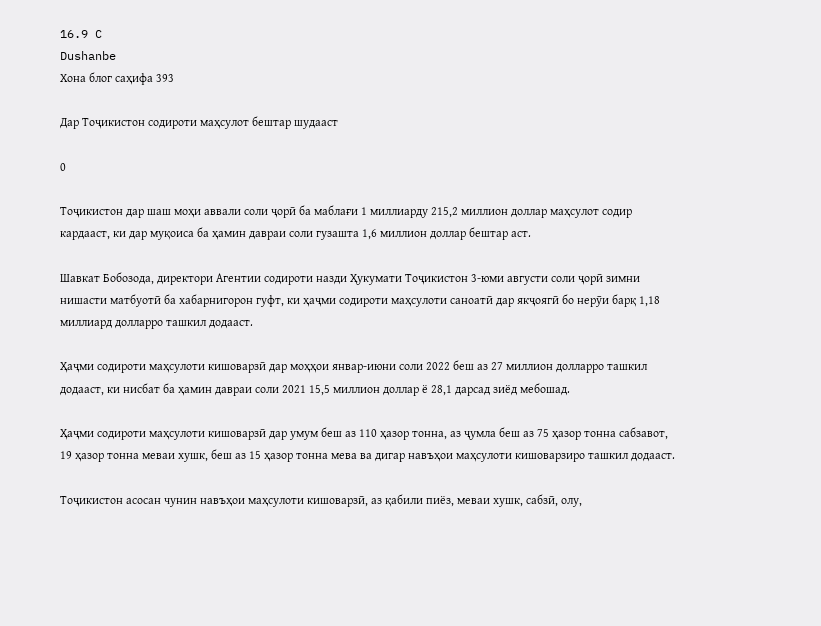16.9 C
Dushanbe
Хона блог саҳифа 393

Дар Тоҷикистон содироти маҳсулот бештар шудааст

0

Тоҷикистон дар шаш моҳи аввали соли ҷорӣ ба маблағи 1 миллиарду 215,2 миллион доллар маҳсулот содир кардааст, ки дар муқоиса ба ҳамин давраи соли гузашта 1,6 миллион доллар бештар аст.

Шавкат Бобозода, директори Агентии содироти назди Ҳукумати Тоҷикистон 3-юми августи соли ҷорӣ зимни нишасти матбуотӣ ба хабарнигорон гуфт, ки ҳаҷми содироти маҳсулоти саноатӣ дар якҷоягӣ бо нерӯи барқ 1,18 миллиард долларро ташкил додааст.

Ҳаҷми содироти маҳсулоти кишоварзӣ дар моҳҳои январ-июни соли 2022 беш аз 27 миллион долларро ташкил додааст, ки нисбат ба ҳамин давраи соли 2021 15,5 миллион доллар ё 28,1 дарсад зиёд мебошад.

Ҳаҷми содироти маҳсулоти кишоварзӣ дар умум беш аз 110 ҳазор тонна, аз ҷумла беш аз 75 ҳазор тонна сабзавот, 19 ҳазор тонна меваи хушк, беш аз 15 ҳазор тонна мева ва дигар навъҳои маҳсулоти кишоварзиро ташкил додааст.

Тоҷикистон асосан чунин навъҳои маҳсулоти кишоварзӣ, аз қабили пиёз, меваи хушк, сабзӣ, олу,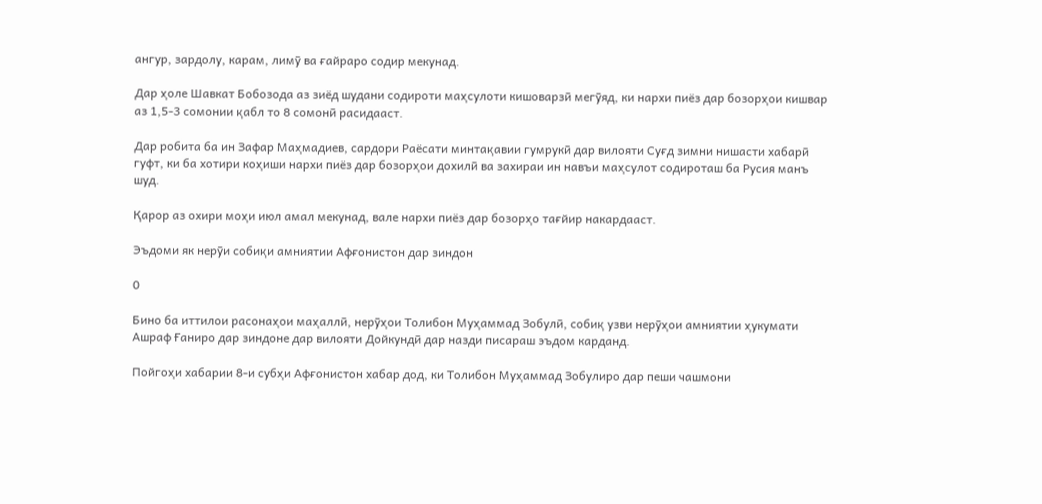ангур, зардолу, карам, лимӯ ва ғайраро содир мекунад.

Дар ҳоле Шавкат Бобозода аз зиёд шудани содироти маҳсулоти кишоварзӣ мегӯяд, ки нархи пиёз дар бозорҳои кишвар аз 1,5-3 сомонии қабл то 8 сомонӣ расидааст.

Дар робита ба ин Зафар Маҳмадиев, сардори Раёсати минтақавии гумрукӣ дар вилояти Суғд зимни нишасти хабарӣ гуфт, ки ба хотири коҳиши нархи пиёз дар бозорҳои дохилӣ ва захираи ин навъи маҳсулот содироташ ба Русия манъ шуд.

Қарор аз охири моҳи июл амал мекунад, вале нархи пиёз дар бозорҳо тағйир накардааст.

Эъдоми як нерӯи собиқи амниятии Афғонистон дар зиндон

0

Бино ба иттилои расонаҳои маҳаллӣ, нерӯҳои Толибон Муҳаммад Зобулӣ, собиқ узви нерӯҳои амниятии ҳукумати Ашраф Ғаниро дар зиндоне дар вилояти Дойкундӣ дар назди писараш эъдом карданд.

Пойгоҳи хабарии 8-и субҳи Афғонистон хабар дод, ки Толибон Муҳаммад Зобулиро дар пеши чашмони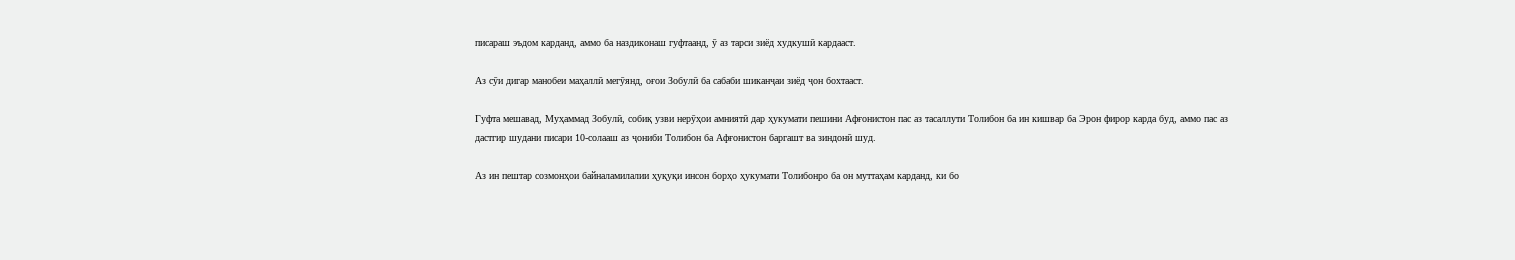писараш эъдом карданд, аммо ба наздиконаш гуфтаанд, ӯ аз тарси зиёд худкушӣ кардааст.

Аз сӯи дигар манобеи маҳаллӣ мегӯянд, оғои Зобулӣ ба сабаби шиканҷаи зиёд ҷон бохтааст.

Гуфта мешавад, Муҳаммад Зобулӣ, собиқ узви нерӯҳои амниятӣ дар ҳукумати пешини Афғонистон пас аз тасаллути Толибон ба ин кишвар ба Эрон фирор карда буд, аммо пас аз дастгир шудани писари 10-солааш аз ҷониби Толибон ба Афғонистон баргашт ва зиндонӣ шуд.

Аз ин пештар созмонҳои байналамилалии ҳуқуқи инсон борҳо ҳукумати Толибонро ба он муттаҳам карданд, ки бо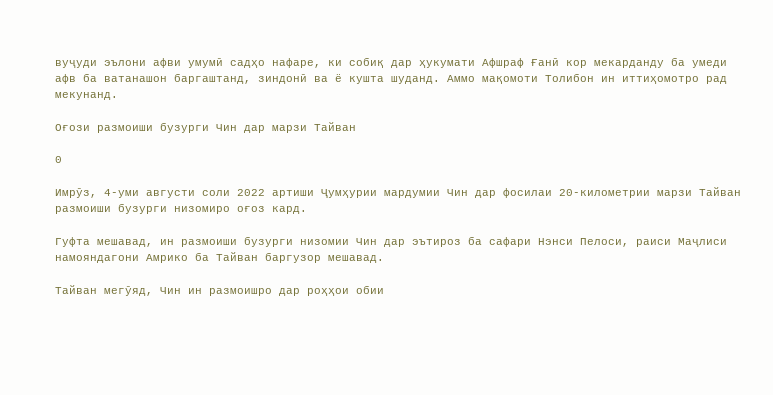вуҷуди эълони афви умумӣ садҳо нафаре, ки собиқ дар ҳукумати Афшраф Ғанӣ кор мекарданду ба умеди афв ба ватанашон баргаштанд, зиндонӣ ва ё кушта шуданд. Аммо мақомоти Толибон ин иттиҳомотро рад мекунанд.

Оғози размоиши бузурги Чин дар марзи Тайван

0

Имрӯз, 4-уми августи соли 2022 артиши Ҷумҳурии мардумии Чин дар фосилаи 20-километрии марзи Тайван размоиши бузурги низомиро оғоз кард.

Гуфта мешавад, ин размоиши бузурги низомии Чин дар эътироз ба сафари Нэнси Пелоси, раиси Маҷлиси намояндагони Амрико ба Тайван баргузор мешавад.

Тайван мегӯяд, Чин ин размоишро дар роҳҳои обии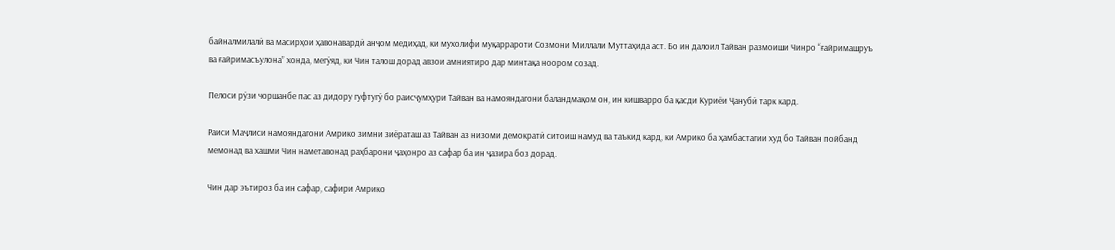байналмилалӣ ва масирҳои ҳавонавардӣ анҷом медиҳад, ки мухолифи муқаррароти Созмони Миллали Муттаҳида аст. Бо ин далоил Тайван размоиши Чинро “ғайримашруъ ва ғайримасъулона” хонда, мегӯяд, ки Чин талош дорад авзои амниятиро дар минтақа ноором созад.

Пелоси рӯзи чоршанбе пас аз дидору гуфтугӯ бо раисҷумҳури Тайван ва намояндагони баландмақом он, ин кишварро ба қасди Куриёи Ҷанубӣ тарк кард.

Раиси Маҷлиси намояндагони Амрико зимни зиёраташ аз Тайван аз низоми демократӣ ситоиш намуд ва таъкид кард, ки Амрико ба ҳамбастагии худ бо Тайван пойбанд мемонад ва хашми Чин наметавонад раҳбарони ҷаҳонро аз сафар ба ин ҷазира боз дорад.

Чин дар эътироз ба ин сафар, сафири Амрико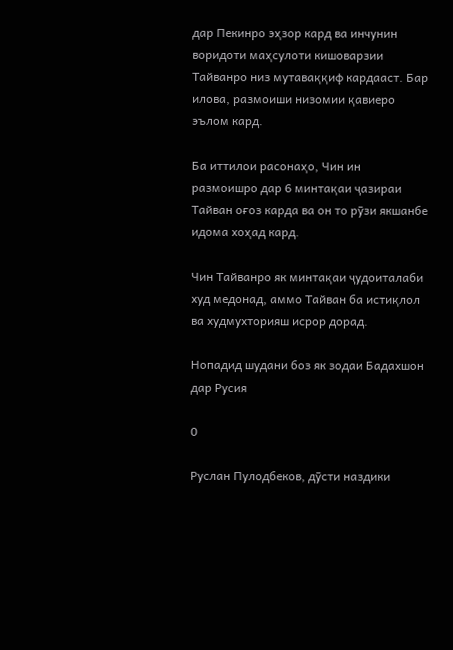дар Пекинро эҳзор кард ва инчунин воридоти маҳсулоти кишоварзии Тайванро низ мутаваққиф кардааст. Бар илова, размоиши низомии қавиеро эълом кард.

Ба иттилои расонаҳо, Чин ин размоишро дар 6 минтақаи ҷазираи Тайван оғоз карда ва он то рӯзи якшанбе идома хоҳад кард.

Чин Тайванро як минтақаи ҷудоиталаби худ медонад, аммо Тайван ба истиқлол ва худмухторияш исрор дорад.

Нопадид шудани боз як зодаи Бадахшон дар Русия

0

Руслан Пулодбеков, дӯсти наздики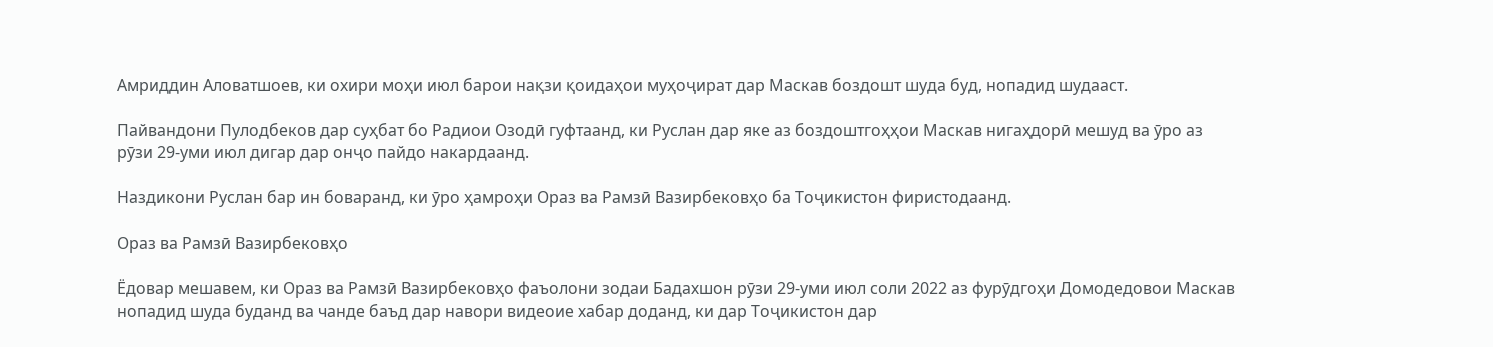Амриддин Аловатшоев, ки охири моҳи июл барои нақзи қоидаҳои муҳоҷират дар Маскав боздошт шуда буд, нопадид шудааст.

Пайвандони Пулодбеков дар суҳбат бо Радиои Озодӣ гуфтаанд, ки Руслан дар яке аз боздоштгоҳҳои Маскав нигаҳдорӣ мешуд ва ӯро аз рӯзи 29-уми июл дигар дар онҷо пайдо накардаанд.

Наздикони Руслан бар ин боваранд, ки ӯро ҳамроҳи Ораз ва Рамзӣ Вазирбековҳо ба Тоҷикистон фиристодаанд.

Ораз ва Рамзӣ Вазирбековҳо

Ёдовар мешавем, ки Ораз ва Рамзӣ Вазирбековҳо фаъолони зодаи Бадахшон рӯзи 29-уми июл соли 2022 аз фурӯдгоҳи Домодедовои Маскав нопадид шуда буданд ва чанде баъд дар навори видеоие хабар доданд, ки дар Тоҷикистон дар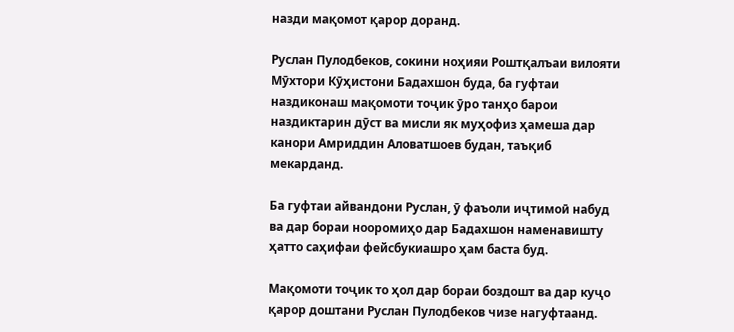назди мақомот қарор доранд.

Руслан Пулодбеков, сокини ноҳияи Роштқалъаи вилояти Мӯхтори Кӯҳистони Бадахшон буда, ба гуфтаи наздиконаш мақомоти тоҷик ӯро танҳо барои наздиктарин дӯст ва мисли як муҳофиз ҳамеша дар канори Амриддин Аловатшоев будан, таъқиб мекарданд.

Ба гуфтаи айвандони Руслан, ӯ фаъоли иҷтимоӣ набуд ва дар бораи нооромиҳо дар Бадахшон наменавишту ҳатто саҳифаи фейсбукиашро ҳам баста буд.

Мақомоти тоҷик то ҳол дар бораи боздошт ва дар куҷо қарор доштани Руслан Пулодбеков чизе нагуфтаанд.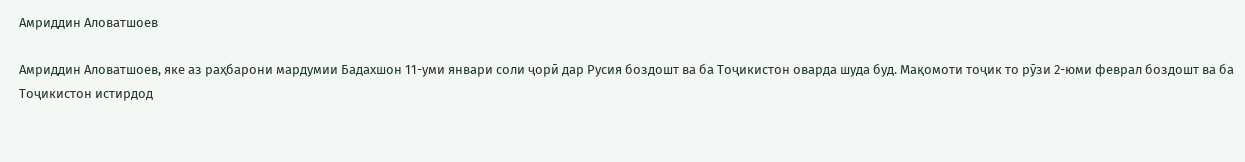Амриддин Аловатшоев

Амриддин Аловатшоев, яке аз раҳбарони мардумии Бадахшон 11-уми январи соли ҷорӣ дар Русия боздошт ва ба Тоҷикистон оварда шуда буд. Мақомоти тоҷик то рӯзи 2-юми феврал боздошт ва ба Тоҷикистон истирдод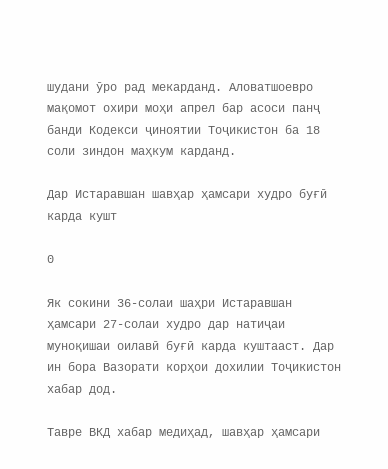шудани ӯро рад мекарданд. Аловатшоевро мақомот охири моҳи апрел бар асоси панҷ банди Кодекси ҷиноятии Тоҷикистон ба 18 соли зиндон маҳкум карданд.

Дар Истаравшан шавҳар ҳамсари худро буғӣ карда кушт

0

Як сокини 36-солаи шаҳри Истаравшан ҳамсари 27-солаи худро дар натиҷаи муноқишаи оилавӣ буғӣ карда куштааст. Дар ин бора Вазорати корҳои дохилии Тоҷикистон хабар дод.

Тавре ВКД хабар медиҳад, шавҳар ҳамсари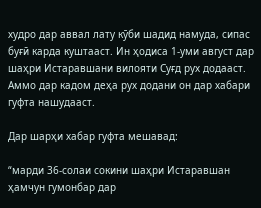худро дар аввал лату кӯби шадид намуда, сипас буғӣ карда куштааст. Ин ҳодиса 1-уми август дар шаҳри Истаравшани вилояти Суғд рух додааст. Аммо дар кадом деҳа рух додани он дар хабари гуфта нашудааст.

Дар шарҳи хабар гуфта мешавад:

“марди 36-солаи сокини шаҳри Истаравшан ҳамчун гумонбар дар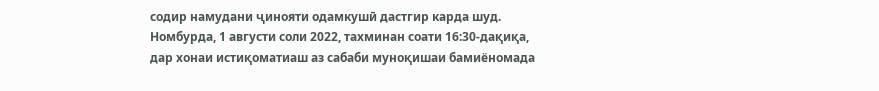содир намудани ҷинояти одамкушӣ дастгир карда шуд.
Номбурда, 1 августи соли 2022, тахминан соати 16:30-дақиқа, дар хонаи истиқоматиаш аз сабаби муноқишаи бамиёномада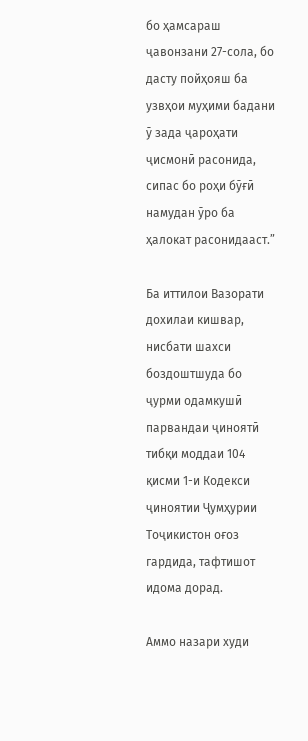бо ҳамсараш ҷавонзани 27-сола, бо дасту пойҳояш ба узвҳои муҳими бадани ӯ зада ҷароҳати ҷисмонӣ расонида, сипас бо роҳи бӯғӣ намудан ӯро ба ҳалокат расонидааст.”

Ба иттилои Вазорати дохилаи кишвар, нисбати шахси боздоштшуда бо ҷурми одамкушӣ парвандаи ҷиноятӣ тибқи моддаи 104 қисми 1-и Кодекси ҷиноятии Ҷумҳурии Тоҷикистон оғоз гардида, тафтишот идома дорад.

Аммо назари худи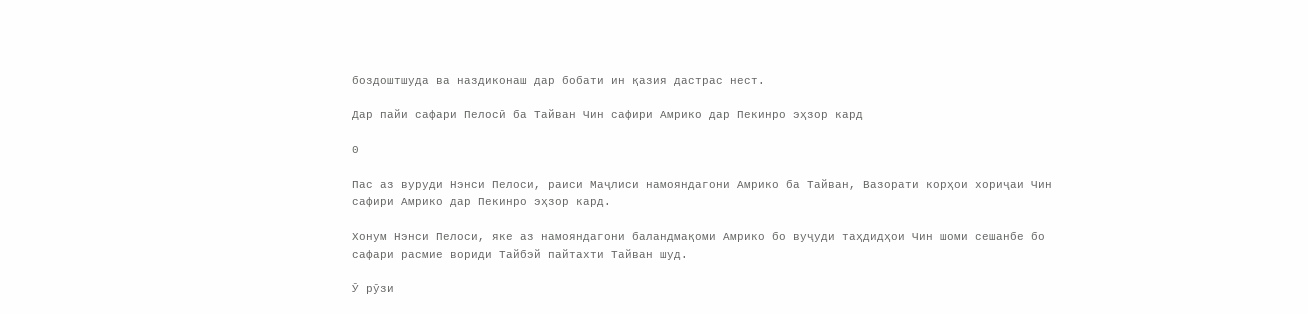боздоштшуда ва наздиконаш дар бобати ин қазия дастрас нест.

Дар пайи сафари Пелосӣ ба Тайван Чин сафири Амрико дар Пекинро эҳзор кард

0

Пас аз вуруди Нэнси Пелоси, раиси Маҷлиси намояндагони Амрико ба Тайван, Вазорати корҳои хориҷаи Чин сафири Амрико дар Пекинро эҳзор кард.

Хонум Нэнси Пелоси, яке аз намояндагони баландмақоми Амрико бо вуҷуди таҳдидҳои Чин шоми сешанбе бо сафари расмие вориди Тайбэй пайтахти Тайван шуд.

Ӯ рӯзи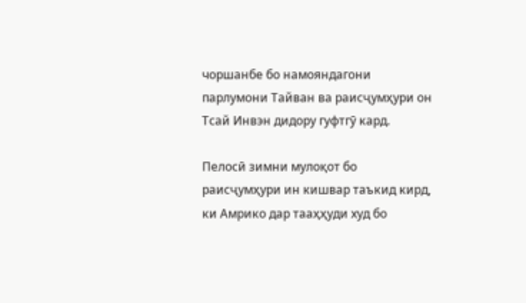чоршанбе бо намояндагони парлумони Тайван ва раисҷумҳури он Тсай Инвэн дидору гуфтгӯ кард.

Пелосӣ зимни мулоқот бо раисҷумҳури ин кишвар таъкид кирд, ки Амрико дар тааҳҳуди худ бо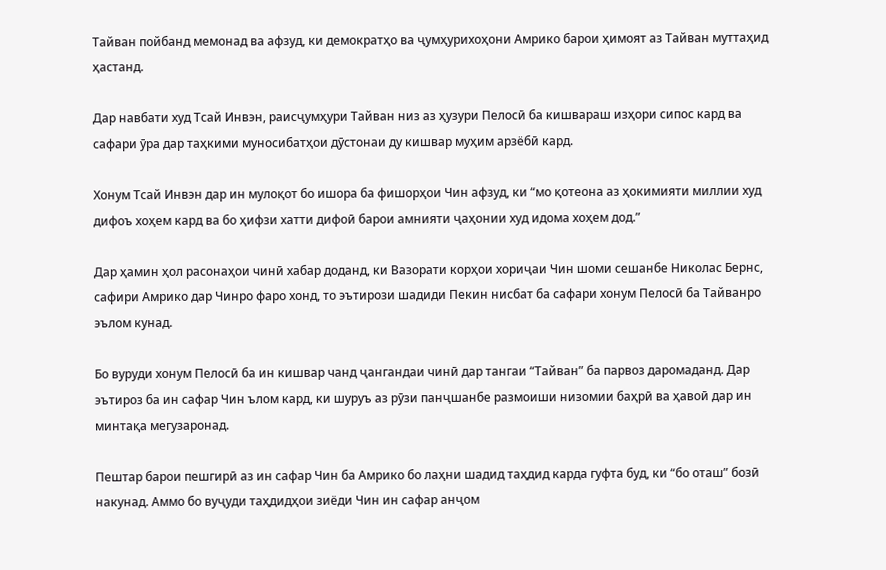Тайван пойбанд мемонад ва афзуд, ки демократҳо ва ҷумҳурихоҳони Амрико барои ҳимоят аз Тайван муттаҳид ҳастанд.

Дар навбати худ Тсай Инвэн, раисҷумҳури Тайван низ аз ҳузури Пелосӣ ба кишвараш изҳори сипос кард ва сафари ӯра дар таҳкими муносибатҳои дӯстонаи ду кишвар муҳим арзёбӣ кард.

Хонум Тсай Инвэн дар ин мулоқот бо ишора ба фишорҳои Чин афзуд, ки “мо қотеона аз ҳокимияти миллии худ дифоъ хоҳем кард ва бо ҳифзи хатти дифоӣ барои амнияти ҷаҳонии худ идома хоҳем дод.”

Дар ҳамин ҳол расонаҳои чинӣ хабар доданд, ки Вазорати корҳои хориҷаи Чин шоми сешанбе Николас Бернс, сафири Амрико дар Чинро фаро хонд, то эътирози шадиди Пекин нисбат ба сафари хонум Пелосӣ ба Тайванро эълом кунад.

Бо вуруди хонум Пелосӣ ба ин кишвар чанд ҷангандаи чинӣ дар тангаи “Тайван” ба парвоз даромаданд. Дар эътироз ба ин сафар Чин ълом кард, ки шуруъ аз рӯзи панҷшанбе размоиши низомии баҳрӣ ва ҳавоӣ дар ин минтақа мегузаронад.

Пештар барои пешгирӣ аз ин сафар Чин ба Амрико бо лаҳни шадид таҳдид карда гуфта буд, ки “бо оташ” бозӣ накунад. Аммо бо вуҷуди таҳдидҳои зиёди Чин ин сафар анҷом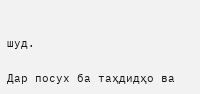шуд.

Дар посух ба таҳдидҳо ва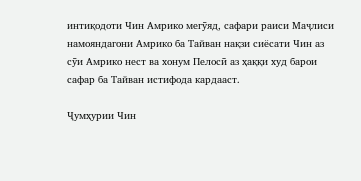интиқодоти Чин Амрико мегӯяд, сафари раиси Маҷлиси намояндагони Амрико ба Тайван нақзи сиёсати Чин аз сӯи Амрико нест ва хонум Пелосӣ аз ҳаққи худ барои сафар ба Тайван истифода кардааст.

Ҷумҳурии Чин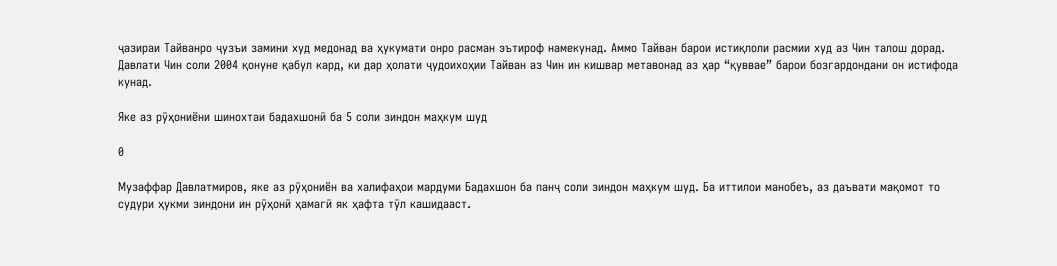ҷазираи Тайванро ҷузъи замини худ медонад ва ҳукумати онро расман эътироф намекунад. Аммо Тайван барои истиқлоли расмии худ аз Чин талош дорад. Давлати Чин соли 2004 қонуне қабул кард, ки дар ҳолати ҷудоихоҳии Тайван аз Чин ин кишвар метавонад аз ҳар “қуввае” барои бозгардондани он истифода кунад.

Яке аз рӯҳониёни шинохтаи бадахшонӣ ба 5 соли зиндон маҳкум шуд

0

Музаффар Давлатмиров, яке аз рӯҳониён ва халифаҳои мардуми Бадахшон ба панҷ соли зиндон маҳкум шуд. Ба иттилои манобеъ, аз даъвати мақомот то судури ҳукми зиндони ин рӯҳонӣ ҳамагӣ як ҳафта тӯл кашидааст.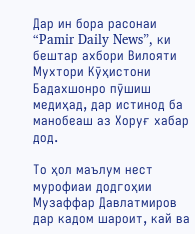Дар ин бора расонаи “Pamir Daily News”, ки бештар ахбори Вилояти Мухтори Кӯҳистони Бадахшонро пӯшиш медиҳад, дар истинод ба манобеаш аз Хоруғ хабар дод.

То ҳол маълум нест мурофиаи додгоҳии Музаффар Давлатмиров дар кадом шароит, кай ва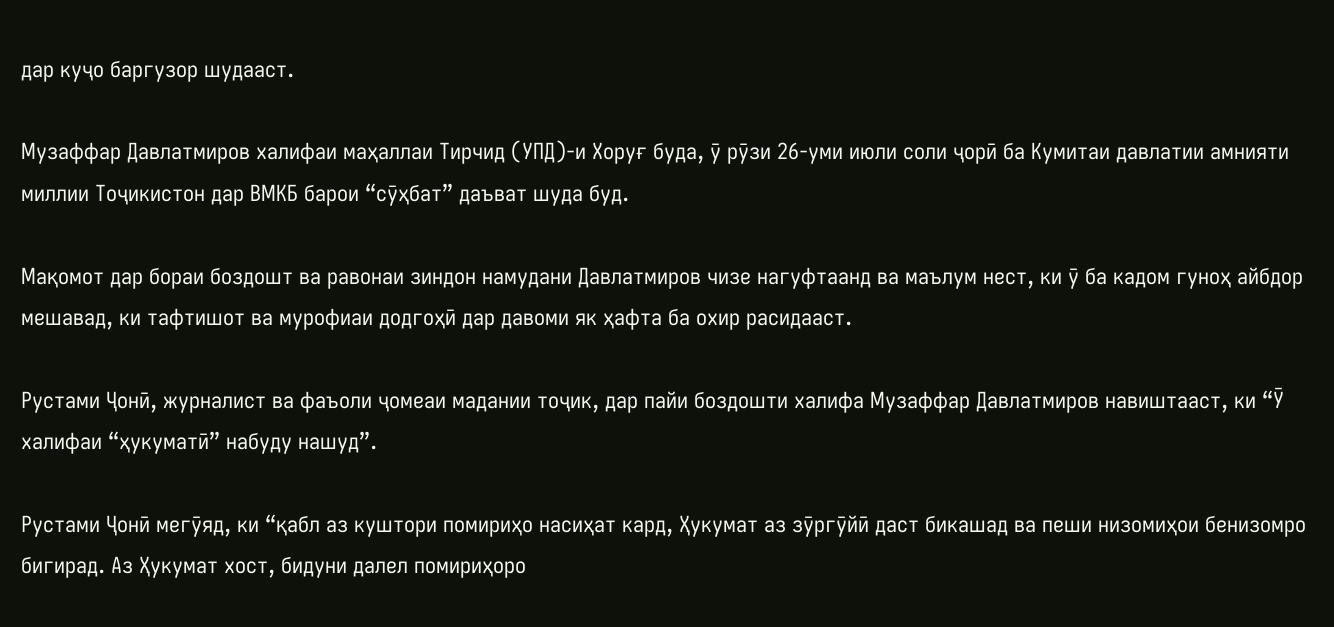дар куҷо баргузор шудааст.

Музаффар Давлатмиров халифаи маҳаллаи Тирчид (УПД)-и Хоруғ буда, ӯ рӯзи 26-уми июли соли ҷорӣ ба Кумитаи давлатии амнияти миллии Тоҷикистон дар ВМКБ барои “сӯҳбат” даъват шуда буд.

Мақомот дар бораи боздошт ва равонаи зиндон намудани Давлатмиров чизе нагуфтаанд ва маълум нест, ки ӯ ба кадом гуноҳ айбдор мешавад, ки тафтишот ва мурофиаи додгоҳӣ дар давоми як ҳафта ба охир расидааст.

Рустами Ҷонӣ, журналист ва фаъоли ҷомеаи мадании тоҷик, дар пайи боздошти халифа Музаффар Давлатмиров навиштааст, ки “Ӯ халифаи “ҳукуматӣ” набуду нашуд”.

Рустами Ҷонӣ мегӯяд, ки “қабл аз куштори помириҳо насиҳат кард, Ҳукумат аз зӯргӯйӣ даст бикашад ва пеши низомиҳои бенизомро бигирад. Аз Ҳукумат хост, бидуни далел помириҳоро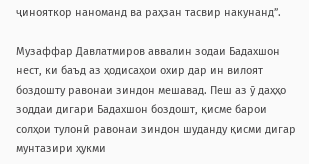ҷинояткор наноманд ва раҳзан тасвир накунанд”.

Музаффар Давлатмиров аввалин зодаи Бадахшон нест, ки баъд аз ҳодисаҳои охир дар ин вилоят боздошту равонаи зиндон мешавад. Пеш аз ӯ даҳҳо зоддаи дигари Бадахшон боздошт, қисме барои солҳои тулонӣ равонаи зиндон шуданду қисми дигар мунтазири ҳукми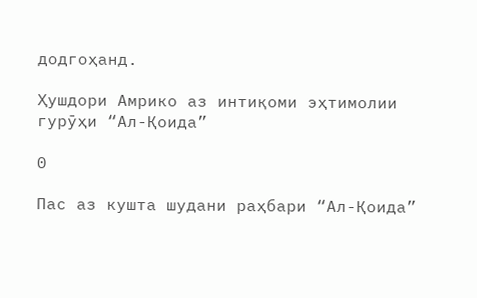додгоҳанд.

Ҳушдори Амрико аз интиқоми эҳтимолии гурӯҳи “Ал-Қоида”

0

Пас аз кушта шудани раҳбари “Ал-Қоида”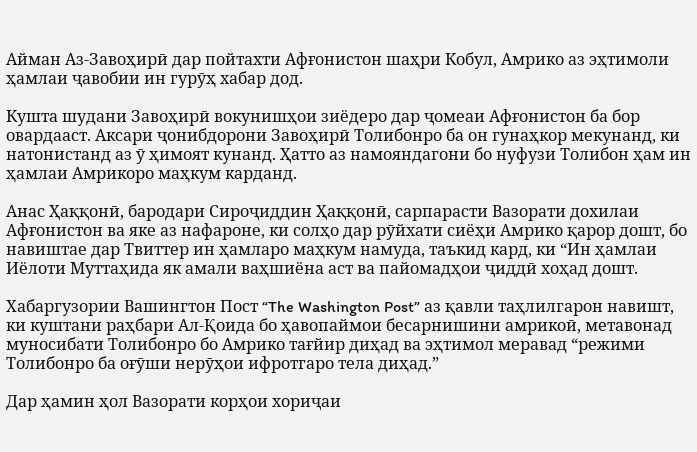Айман Аз-Завоҳирӣ дар пойтахти Афғонистон шаҳри Кобул, Амрико аз эҳтимоли ҳамлаи ҷавобии ин гурӯҳ хабар дод.

Кушта шудани Завоҳирӣ вокунишҳои зиёдеро дар ҷомеаи Афғонистон ба бор овардааст. Аксари ҷонибдорони Завоҳирӣ Толибонро ба он гунаҳкор мекунанд, ки натонистанд аз ӯ ҳимоят кунанд. Ҳатто аз намояндагони бо нуфузи Толибон ҳам ин ҳамлаи Амрикоро маҳкум карданд.

Анас Ҳаққонӣ, бародари Сироҷиддин Ҳаққонӣ, сарпарасти Вазорати дохилаи Афғонистон ва яке аз нафароне, ки солҳо дар рӯйхати сиёҳи Амрико қарор дошт, бо навиштае дар Твиттер ин ҳамларо маҳкум намуда, таъкид кард, ки “Ин ҳамлаи Иёлоти Муттаҳида як амали ваҳшиёна аст ва пайомадҳои ҷиддӣ хоҳад дошт.

Хабаргузории Вашингтон Пост “The Washington Post” аз қавли таҳлилгарон навишт, ки куштани раҳбари Ал-Қоида бо ҳавопаймои бесарнишини амрикоӣ, метавонад муносибати Толибонро бо Амрико тағйир диҳад ва эҳтимол меравад “режими Толибонро ба оғӯши нерӯҳои ифротгаро тела диҳад.”

Дар ҳамин ҳол Вазорати корҳои хориҷаи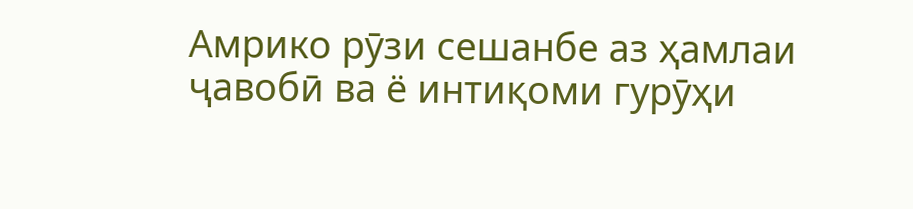Амрико рӯзи сешанбе аз ҳамлаи ҷавобӣ ва ё интиқоми гурӯҳи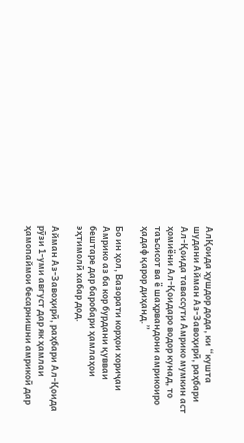АлҚоида ҳушдор дода, ки “кушта шудани Айман Аз-Завоҳирӣ, раҳбари Ал-Қоида тавассути Амрико мумкин аст ҳомиёни Ал-Қоидаро водор кунад, то таъсисот ва ё шаҳрвандони амрикоиро ҳадаф қарор диҳанд.”

Бо ин ҳол, Вазорати корҳои хориҷаи Амрико аз ба кор бурдани қувваи бештаре дар баробари ҳамлаҳои эҳтимолӣ хабар дод.

Айман Аз-Завоҳирӣ, раҳбари Ал-Қоида рӯзи 1-уми август дар як ҳамлаи ҳамопаймои бесарнишни амрикоӣ дар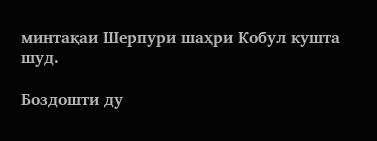минтақаи Шерпури шаҳри Кобул кушта шуд.

Боздошти ду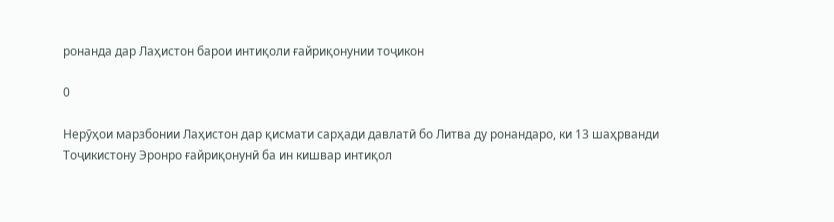ронанда дар Лаҳистон барои интиқоли ғайриқонунии тоҷикон

0

Нерӯҳои марзбонии Лаҳистон дар қисмати сарҳади давлатӣ бо Литва ду ронандаро, ки 13 шаҳрванди Тоҷикистону Эронро ғайриқонунӣ ба ин кишвар интиқол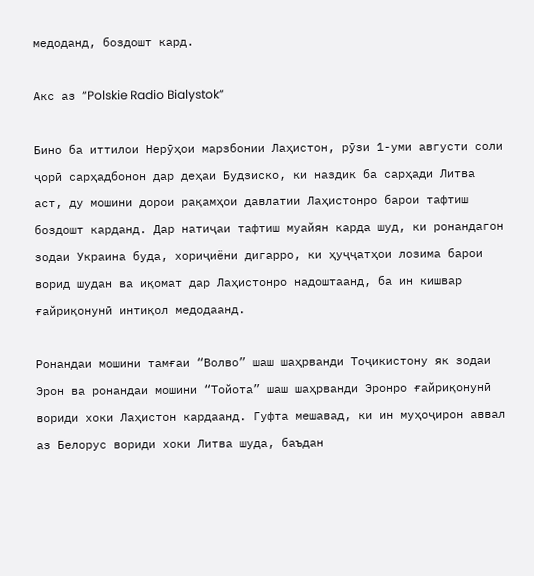медоданд, боздошт кард.

Акс аз “Polskie Radio Bialystok”

Бино ба иттилои Нерӯҳои марзбонии Лаҳистон, рӯзи 1-уми августи соли ҷорӣ сарҳадбонон дар деҳаи Будзиско, ки наздик ба сарҳади Литва аст, ду мошини дорои рақамҳои давлатии Лаҳистонро барои тафтиш боздошт карданд. Дар натиҷаи тафтиш муайян карда шуд, ки ронандагон зодаи Украина буда, хориҷиёни дигарро, ки ҳуҷҷатҳои лозима барои ворид шудан ва иқомат дар Лаҳистонро надоштаанд, ба ин кишвар ғайриқонунӣ интиқол медодаанд.

Ронандаи мошини тамғаи “Волво” шаш шаҳрванди Тоҷикистону як зодаи Эрон ва ронандаи мошини “Тойота” шаш шаҳрванди Эронро ғайриқонунӣ вориди хоки Лаҳистон кардаанд. Гуфта мешавад, ки ин муҳоҷирон аввал аз Белорус вориди хоки Литва шуда, баъдан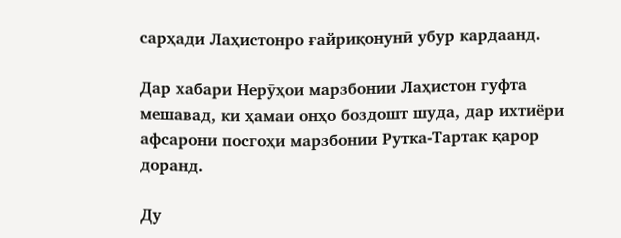сарҳади Лаҳистонро ғайриқонунӣ убур кардаанд.

Дар хабари Нерӯҳои марзбонии Лаҳистон гуфта мешавад, ки ҳамаи онҳо боздошт шуда, дар ихтиёри афсарони посгоҳи марзбонии Рутка-Тартак қарор доранд.

Ду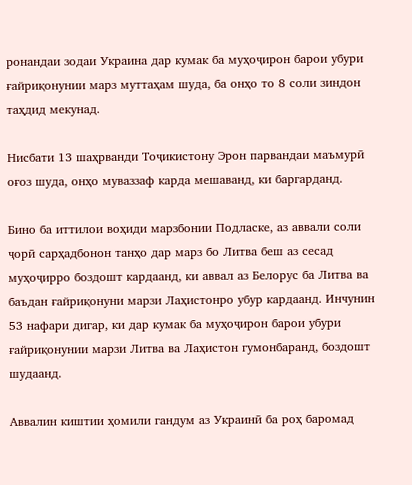ронандаи зодаи Украина дар кумак ба муҳоҷирон барои убури ғайриқонунии марз муттаҳам шуда, ба онҳо то 8 соли зиндон таҳдид мекунад.

Нисбати 13 шаҳрванди Тоҷикистону Эрон парвандаи маъмурӣ оғоз шуда, онҳо муваззаф карда мешаванд, ки баргарданд.

Бино ба иттилои воҳиди марзбонии Подласке, аз аввали соли ҷорӣ сарҳадбонон танҳо дар марз бо Литва беш аз сесад муҳоҷирро боздошт кардаанд, ки аввал аз Белорус ба Литва ва баъдан ғайриқонуни марзи Лаҳистонро убур кардаанд. Инчунин 53 нафари дигар, ки дар кумак ба муҳоҷирон барои убури ғайриқонунии марзи Литва ва Лаҳистон гумонбаранд, боздошт шудаанд.

Аввалин киштии ҳомили гандум аз Украинӣ ба роҳ баромад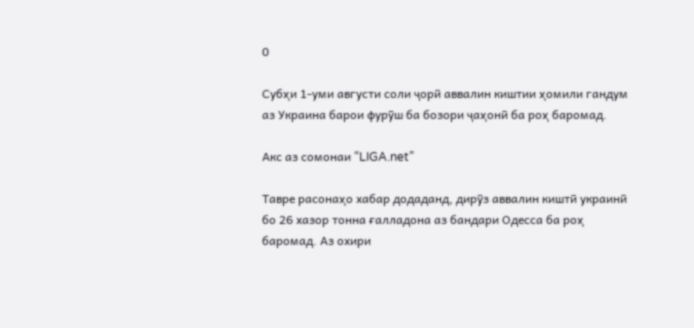0

Субҳи 1-уми августи соли ҷорӣ аввалин киштии ҳомили гандум аз Украина барои фурӯш ба бозори ҷаҳонӣ ба роҳ баромад.

Акс аз сомонаи “LIGA.net”

Тавре расонаҳо хабар додаданд, дирӯз аввалин киштӣ украинӣ бо 26 хазор тонна ғалладона аз бандари Одесса ба роҳ баромад. Аз охири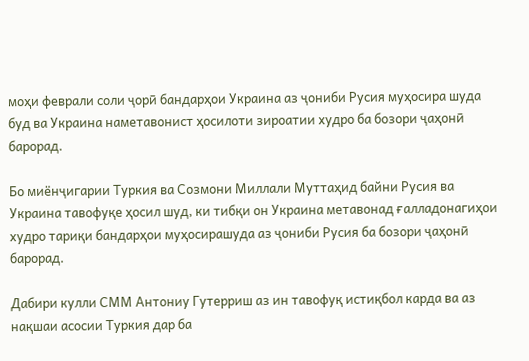моҳи феврали соли ҷорӣ бандарҳои Украина аз ҷониби Русия муҳосира шуда буд ва Украина наметавонист ҳосилоти зироатии худро ба бозори ҷаҳонӣ барорад.

Бо миёнҷигарии Туркия ва Созмони Миллали Муттаҳид байни Русия ва Украина тавофуқе ҳосил шуд, ки тибқи он Украина метавонад ғалладонагиҳои худро тариқи бандарҳои муҳосирашуда аз ҷониби Русия ба бозори ҷаҳонӣ барорад.

Дабири кулли СММ Антониу Гутерриш аз ин тавофуқ истиқбол карда ва аз нақшаи асосии Туркия дар ба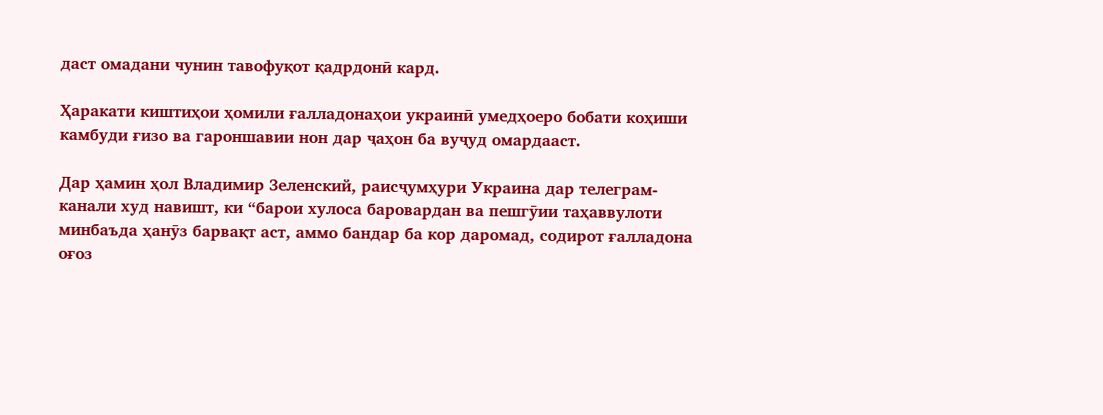даст омадани чунин тавофуқот қадрдонӣ кард.

Ҳаракати киштиҳои ҳомили ғалладонаҳои украинӣ умедҳоеро бобати коҳиши камбуди ғизо ва гароншавии нон дар ҷаҳон ба вуҷуд омардааст.

Дар ҳамин ҳол Владимир Зеленский, раисҷумҳури Украина дар телеграм-канали худ навишт, ки “барои хулоса баровардан ва пешгӯии таҳаввулоти минбаъда ҳанӯз барвақт аст, аммо бандар ба кор даромад, содирот ғалладона оғоз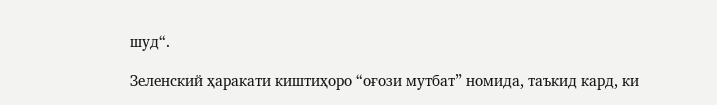шуд“.

Зеленский ҳаракати киштиҳоро “оғози мутбат” номида, таъкид кард, ки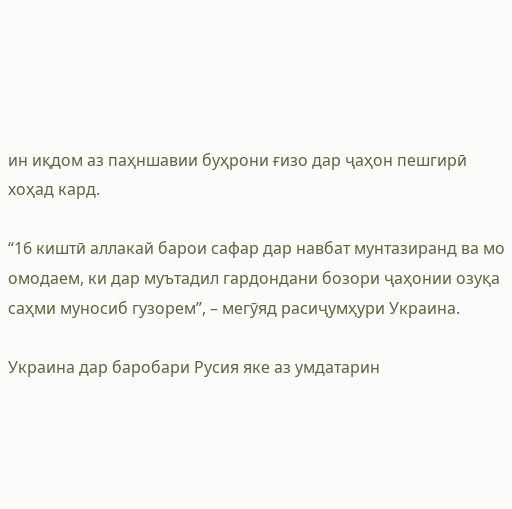ин иқдом аз паҳншавии буҳрони ғизо дар ҷаҳон пешгирӣ хоҳад кард.

“16 киштӣ аллакай барои сафар дар навбат мунтазиранд ва мо омодаем, ки дар муътадил гардондани бозори ҷаҳонии озуқа саҳми муносиб гузорем”, – мегӯяд расиҷумҳури Украина.

Украина дар баробари Русия яке аз умдатарин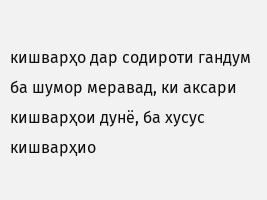кишварҳо дар содироти гандум ба шумор меравад, ки аксари кишварҳои дунё, ба хусус кишварҳио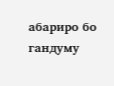абариро бо гандуму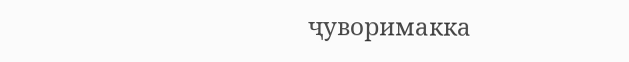ҷуворимакка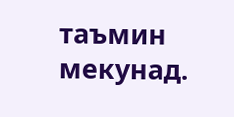таъмин мекунад.